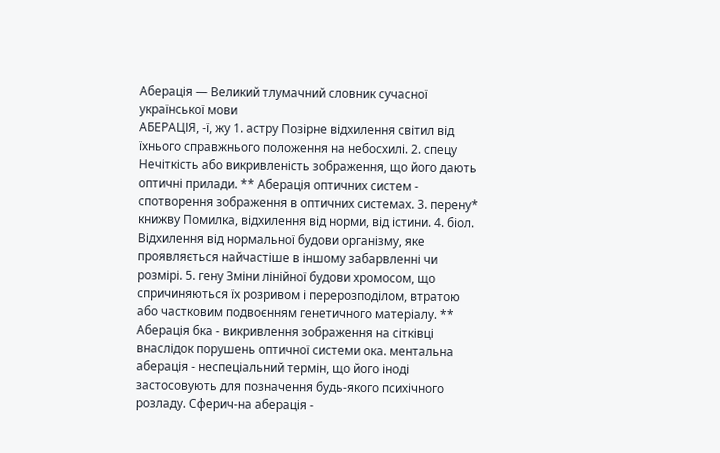Аберація — Великий тлумачний словник сучасної української мови
АБЕРАЦІЯ, -ї, жу 1. астру Позірне відхилення світил від їхнього справжнього положення на небосхилі. 2. спецу Нечіткість або викривленість зображення, що його дають оптичні прилади. ** Аберація оптичних систем - спотворення зображення в оптичних системах. 3. перену* книжву Помилка, відхилення від норми, від істини. 4. біол. Відхилення від нормальної будови організму, яке проявляється найчастіше в іншому забарвленні чи розмірі. 5. гену Зміни лінійної будови хромосом, що спричиняються їх розривом і перерозподілом, втратою або частковим подвоєнням генетичного матеріалу. ** Аберація бка - викривлення зображення на сітківці внаслідок порушень оптичної системи ока. ментальна аберація - неспеціальний термін, що його іноді застосовують для позначення будь-якого психічного розладу. Сферич-на аберація -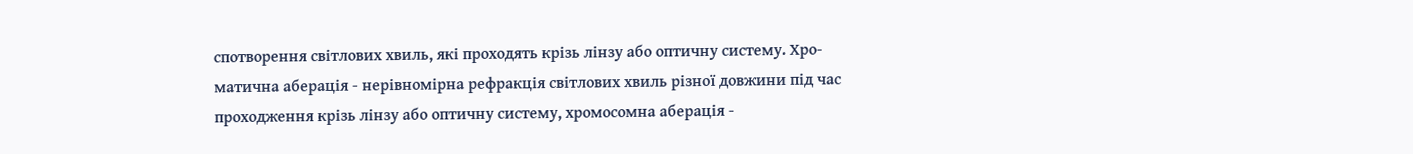спотворення світлових хвиль, які проходять крізь лінзу або оптичну систему. Хро-матична аберація - нерівномірна рефракція світлових хвиль різної довжини під час проходження крізь лінзу або оптичну систему, хромосомна аберація -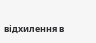відхилення в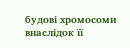будові хромосоми внаслідок її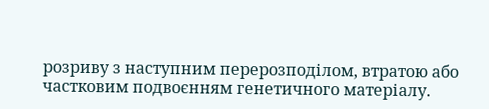розриву з наступним перерозподілом, втратою або частковим подвоєнням генетичного матеріалу.